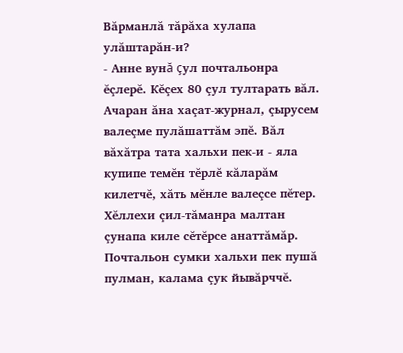Вăрманлă тăрăха хулапа улăштарăн-и?
- Анне вунă çул почтальонра ĕçлерĕ. Кĕçех 80 çул тултарать вăл. Ачаран ăна хаçат-журнал, çырусем валеçме пулăшаттăм эпĕ. Вăл вăхăтра тата хальхи пек-и - яла купипе темĕн тĕрлĕ кăларăм килетчĕ, хăть мĕнле валеçсе пĕтер. Хĕллехи çил-тăманра малтан çунапа киле сĕтĕрсе анаттăмăр. Почтальон сумки хальхи пек пушă пулман, калама çук йывăрччĕ.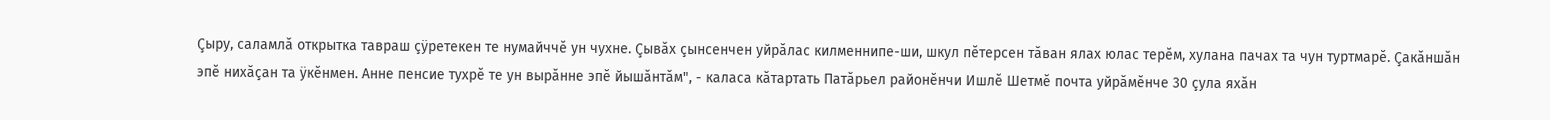Çыру, саламлă открытка тавраш çÿретекен те нумайччĕ ун чухне. Çывăх çынсенчен уйрăлас килменнипе-ши, шкул пĕтерсен тăван ялах юлас терĕм, хулана пачах та чун туртмарĕ. Çакăншăн эпĕ нихăçан та ÿкĕнмен. Анне пенсие тухрĕ те ун вырăнне эпĕ йышăнтăм", - каласа кăтартать Патăрьел районĕнчи Ишлĕ Шетмĕ почта уйрăмĕнче 30 çула яхăн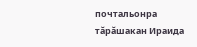почтальонра тăрăшакан Ираида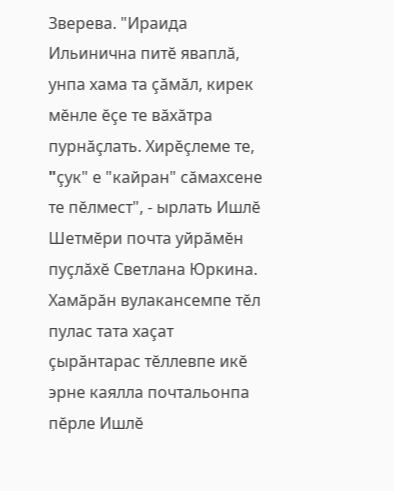Зверева. "Ираида Ильинична питĕ яваплă, унпа хама та çăмăл, кирек мĕнле ĕçе те вăхăтра пурнăçлать. Хирĕçлеме те, "çук" е "кайран" сăмахсене те пĕлмест", - ырлать Ишлĕ Шетмĕри почта уйрăмĕн пуçлăхĕ Светлана Юркина.
Хамăрăн вулакансемпе тĕл пулас тата хаçат çырăнтарас тĕллевпе икĕ эрне каялла почтальонпа пĕрле Ишлĕ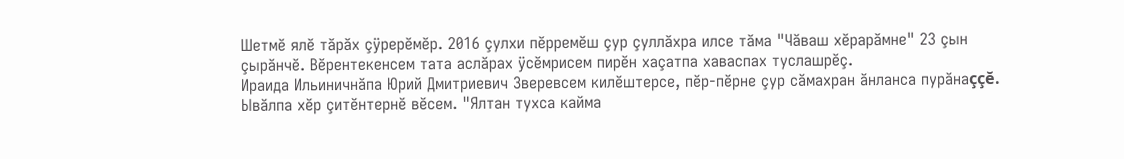Шетмĕ ялĕ тăрăх çÿрерĕмĕр. 2016 çулхи пĕрремĕш çур çуллăхра илсе тăма "Чăваш хĕрарăмне" 23 çын çырăнчĕ. Вĕрентекенсем тата аслăрах ÿсĕмрисем пирĕн хаçатпа хаваспах туслашрĕç.
Ираида Ильиничнăпа Юрий Дмитриевич Зверевсем килĕштерсе, пĕр-пĕрне çур сăмахран ăнланса пурăнаççĕ. Ывăлпа хĕр çитĕнтернĕ вĕсем. "Ялтан тухса кайма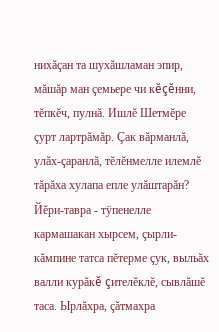нихăçан та шухăшламан эпир, мăшăр ман çемьере чи кĕçĕнни, тĕпкĕч, пулнă. Ишлĕ Шетмĕре çурт лартрăмăр. Çак вăрманлă, улăх-çаранлă, тĕлĕнмелле илемлĕ тăрăха хулапа епле улăштарăн? Йĕри-тавра - тÿпенелле кармашакан хырсем, çырли-кăмпине татса пĕтерме çук, выльăх валли курăкĕ çителĕклĕ, сывлăшĕ таса. Ырлăхра, çăтмахра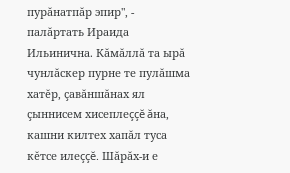пурăнатпăр эпир", - палăртать Ираида Ильинична. Кăмăллă та ырă чунлăскер пурне те пулăшма хатĕр, çавăншăнах ял çыннисем хисеплеççĕ ăна, кашни килтех хапăл туса кĕтсе илеççĕ. Шăрăх-и е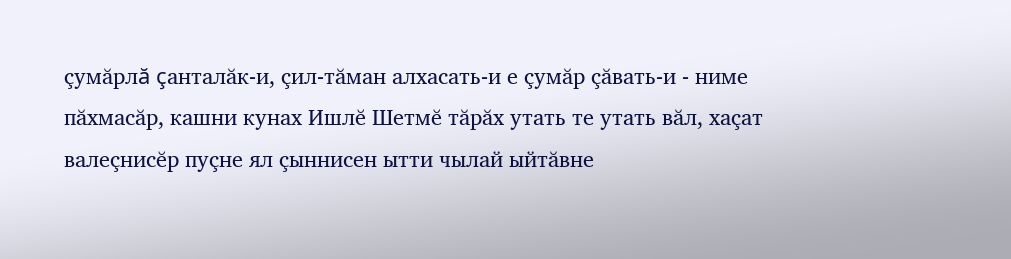çумăрлă çанталăк-и, çил-тăман алхасать-и е çумăр çăвать-и - ниме пăхмасăр, кашни кунах Ишлĕ Шетмĕ тăрăх утать те утать вăл, хаçат валеçнисĕр пуçне ял çыннисен ытти чылай ыйтăвне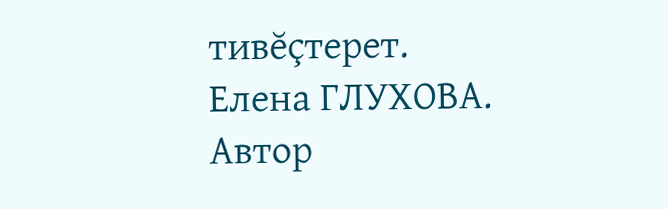тивĕçтерет.
Елена ГЛУХОВА.
Автор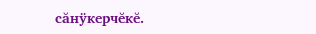сăнÿкерчĕкĕ.